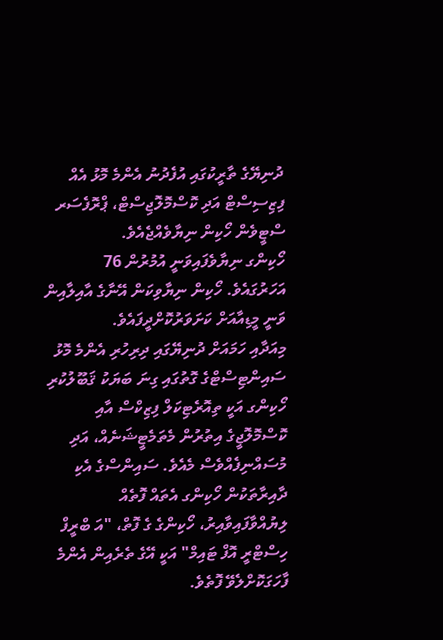ދުނިޔޭގެ ތާރީކުގައި އުފެދުނު އެންމެ މޮޅު އެއް ފިޒިސިސްޓް އަދި ކޮސްމޮލޮޖިސްޓް، ޕްރޮފެސަރ ސްޓީވެން ހޯކިން ނިޔާވެއްޖެއެވެ.
ހޯކިންގ ނިޔާވެފައިވަނީ އުމުރުން 76 އަހަރުގައެވެ. ހޯކިން ނިޔާވިކަން އޭނާގެ އާއިލާއިން ވަނީ މީޑިއާއަށް ކަށަވަރުކޮށްދީފައެވެ.
މިއަދާއި ހަމައަށް ދުނިޔޭގައި ދިރިހުރި އެންމެ މޮޅު ސައިންޓިސްޓްގެ ގޮތުގައި ގިނަ ބަޔަކު ޤަބޫލުކުރި ހޯކިންގ އަކީ ތިއޮރެޓިކަލް ފިޒިކްސް އާއި ކޮސްމޮލޮޖީގެ އިތުރުން މެތަމެޓީޝަނެއް، އަދި މުސައްނިފެއްވެސް މެއެވެ. ސައިންސްގެ އެކި ދާއިރާތަކުން ހޯކިންގ އެތައް ފޮތެއް ލިޔުއްވާފައިވާއިރު، ހޯކިންގެ ގެ ފޮތް، "އަ ބްރީފް ހިސްޓްރީ އޮފް ޓައިމް" އަކީ އޭގެ ތެރެއިން އެންމެ ފާހަގަކޮށްލެވޭ ފޮތެވެ.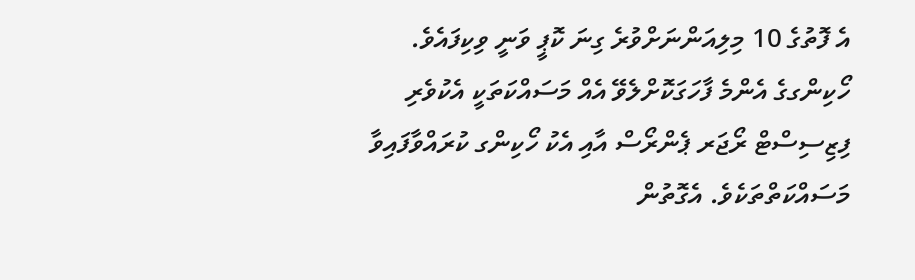އެ ފޮތުގެ 10 މިލިއަންނަށްވުރެ ގިނަ ކޮޕީ ވަނީ ވިކިފައެވެ.
ހޯކިންގގެ އެންމެ ފާހަގަކޮށްލެވޭ އެއް މަސައްކަތަކީ އެކުވެރި ފިޒިސިސްޓް ރޯޖަރ ޕެންރޯސް އާއި އެކު ހޯކިންގ ކުރައްވާފައިވާ މަސައްކަތްތަކެވެ. އެގޮތުން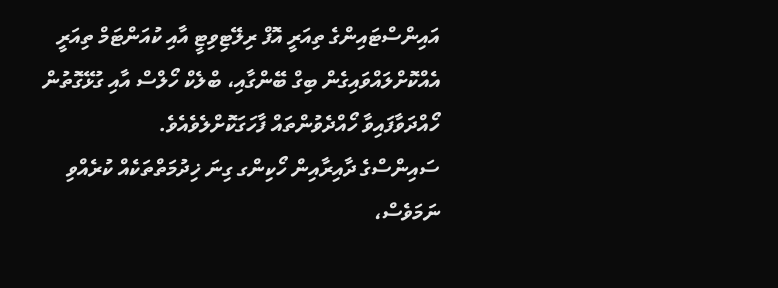އައިންސްޓައިންގެ ތިއަރީ އޮފް ރިލޭޓިވިޓީ އާއި ކުއަންޓަމް ތިއަރީ އެއްކޮށްލައްވައިގެން ބިގް ބޭންގާއި، ބްލެކް ހޯލްސް އާއި ގުޅޭގޮތުން ހޯއްދަވާފައިވާ ހޯއްދެވުންތައް ފާހަގަކޮށްލެވެއެވެ.
ސައިންސްގެ ދާއިރާއިން ހޯކިންގ ގިނަ ޚިދުމަތްތަކެއް ކުރެއްވި ނަމަވެސް،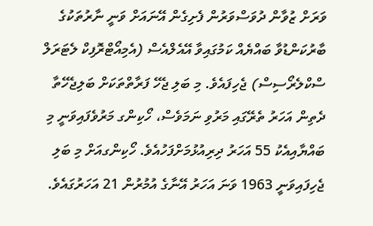ވަރަށް ޒުވާން ދުވަސްވަރުން ފެށިގެން އޭނައަށް ވަނީ ނާރުތަކުގެ ބާރުކަންޑުވާ ބައްޔެއް ކަމުގައިވާ އޭއެލްއެސް (އެމިއޯޓްރޮފިކް ލެޓަރަލް ސްކްލެރޯސިސް) ޖެހިފައެވެ. މި ބަލި ޖެހޭ ފަރާތްތަކަށް ބަލިޖެހޭތާ ދެތިން އަހަރު ތެރޭގައި މަރުވި ނަމަވެސް، ހޯކިންގ މަރުވެފައިވަނީ މި ބައްޔާއިއެކު 55 އަހަރު ދިރިއުޅުމަށްފަހުއެވެ. ހޯކިންގއަށް މި ބަލި ޖެހިފައިވަނީ 1963 ވަނަ އަހަރު އޭނާގެ އުމުރުން 21 އަހަރުގައެވެ.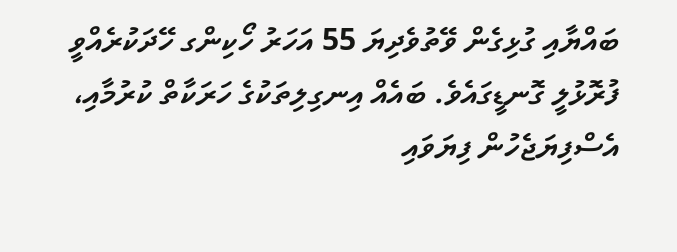ބައްޔާއި ގުޅިގެން ވޭތުވެދިޔަ 55 އަހަރު ހޯކިންގ ހޭދަކުރެއްވީ ފުރޮޅުލީ ގޮނޑީގައެވެ. ބައެއް އިނގިލިތަކުގެ ހަރަކާތް ކުރުމާއި، އެސްފިޔަޖެހުން ފިޔަވައި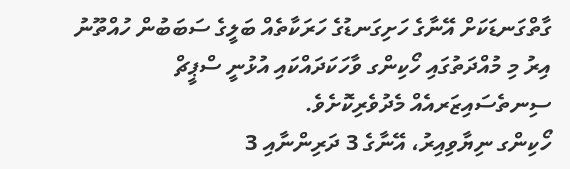ގާތްގަނޑަކަށް އޭނާގެ ހަށިގަނޑުގެ ހަރަކާތެއް ބަލީގެ ސަބަބުން ހުއްތޫނު އިރު މި މުއްދަތުގައި ހޯކިންގ ވާހަކަދައްކައި އުޅުނީ ސްޕީޗް ސިނތެސައިޒަރއެއް މެދުވެރިކޮށެވެ.
ހޯކިންގ ނިޔާވިއިރު، އޭނާގެ 3 ދަރިންނާއި 3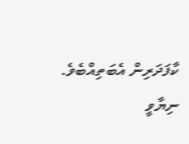ކާފަދަރިން އެބަތިއްބެވެ. ނިޔާވީ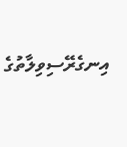އިނގެރޭސިވިލާތުގެ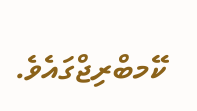ކޭމބްރިޖްގައެވެ.